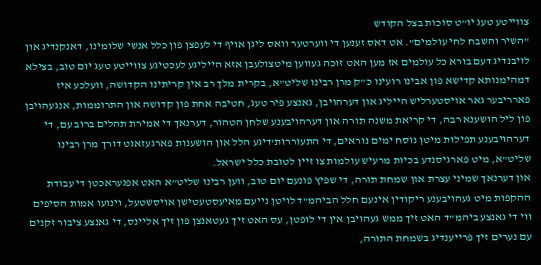צווייטע טעג יו"ט סוכות בצל הקודש
"השיר והשבח לחי עולמים". אט דאס זענען די ווערטער וואס ליגן אויף די לעפצן פון כלל אנשי שלומינו, דאנקנדיג און לויבנדיג דעם בורא כל עולמים אז מען האט זוכה געווען מיטצולעבן אזא הייליגע לעכטיגע צווייטע טעג יום טוב, בצילא דמהימנותא קדישא פון אבינו רועינו כ"ק מרן רבינו שליט"א, בקרית מלך רב אין קריתינו הקדושה, וועלכע איז פארריבער גאר אויסטערליש הייליג און דערהויבן, גאנצע פיר טעג, חטיבה אחת פון קדושה און התרוממות, אנגעהויבן פון ליל הושענא רבה, די קריאת משנה תורה און דערהויבענע שלחן הטהור, דערנאך די אמירת תהלים ברוב עם, די דערהויבענע תפילות מיטן נוסח ימים נוראים, די התעוררות'דיגע הלל און הושענות פארגעזאגט דורך מרן רבינו שליט"א, מיט פארגיסנדע בכיות מרעיש עולמות צו זיין לטובת כלל ישראל.
און דערנאך שמיני עצרת און שמחת תורה, די שפיץ פונעם יום טוב, ווען רבינו שליט"א האט אפגעראכטן די עבודת ההקפות מיט געהויבענע ריקודין אינעם חלל הביהמ"ד לויטן נייעם מאיעסטעטישן אויסשטעל, וינועו אמות הסיפים ווי די גאנצע ביהמ"ד האט זיך ממש געהויבן אין די לופטן, עס האט זיך געטאנצן פון זיך אליינס, די גאנצע ציבור זקנים עם נערים זיך פרייענדיג בשמחת התורה,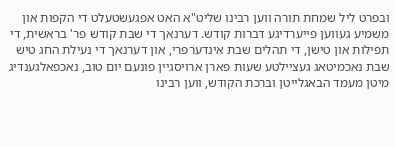ובפרט ליל שמחת תורה ווען רבינו שליט"א האט אפגעשטעלט די הקפות און משמיע געווען פייערדיגע דברות קודש. דערנאך די שבת קודש פר' בראשית, די תפילות און טישן, די תהלים שבת אינדערפרי, און דערנאך די נעילת החג טיש שבת נאכמיטאג געציילטע שעות פארן ארויסגיין פונעם יום טוב, נאכפאלגענדיג מיטן מעמד הבאגלייטן וברכת הקודש, ווען רבינו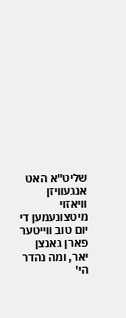שליט"א האט אנגעוויזן וויאזוי מיטצונעמען די יום טוב ווייטער פארן גאנצן יאר, ומה נהדר הי'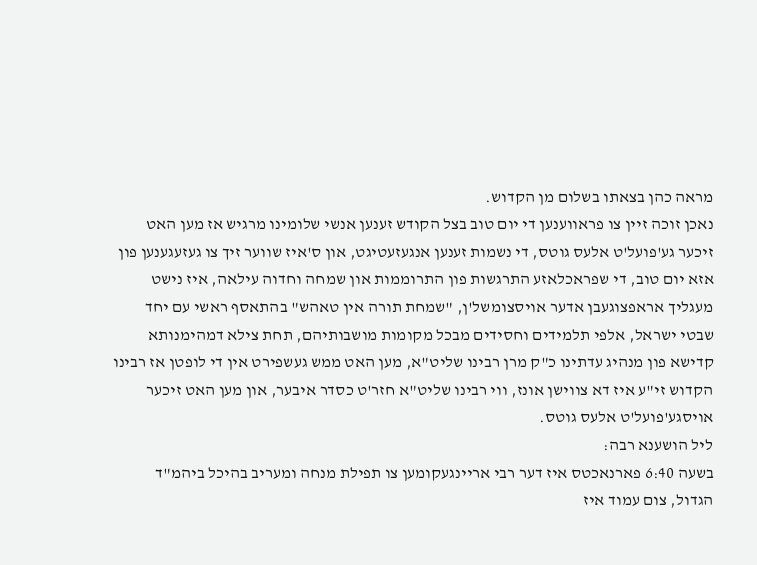מראה כהן בצאתו בשלום מן הקדוש.
נאכן זוכה זיין צו פראווענען די יום טוב בצל הקודש זענען אנשי שלומינו מרגיש אז מען האט זיכער גע'פועל'ט אלעס גוטס, די נשמות זענען אנגעזעטיגט, און ס'איז שווער זיך צו געזעגענען פון אזא יום טוב, די שפראכלאזע התרגשות פון התרוממות און שמחה וחדוה עילאה, איז נישט מעגליך אראפצוגעבן אדער אויסצומשל'ן, "שמחת תורה אין טאהש" בהתאסף ראשי עם יחד שבטי ישראל, אלפי תלמידים וחסידים מבכל מקומות מושבותיהם, תחת צילא דמהימנותא קדישא פון מנהיג עדתינו כ"ק מרן רבינו שליט"א, מען האט ממש געשפירט אין די לופטן אז רבינו הקדוש זי"ע איז דא צווישן אונז, ווי רבינו שליט"א חזר'ט כסדר איבער, און מען האט זיכער אויסגע'פועל'ט אלעס גוטס.
ליל הושענא רבה:
בשעה 6:40 פארנאכטס איז דער רבי אריינגעקומען צו תפילת מנחה ומעריב בהיכל ביהמ"ד הגדול, צום עמוד איז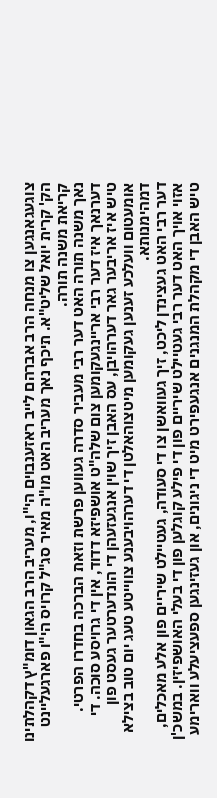צוגעגאנגען צו מנחה הרב אברהם לייב ראזענבוים הי"ו, מעריב הרב הגאון דומ"ץ דקהלתינו הק' קרית יואל שליט"א. תיכף נאך מעריב האט מו"ה מאיר סג"ל קרויס הי"ו פארגעליינט קריאת משנה תורה.
נאך משנה תורה האט דער רבי מעביר סדרה געווען פרשת וזאת הברכה בחדרו הפרטי. דערנאך איז דער רבי אריינגעקומען צום שלה"ט אושפיזא דדוד, אין די גרויסע סוכה. די טיש איז אריבער גאר דערהויבן, עס האבן זיך שוין אנגעזעהן די הונדערטער געסט פון אומעטום וועלכע זענען געקומען מיטצוהאלטן די דערהויבענע צווייטע טעג יום טוב בצילא דמהימנותא.
דער רבי האט געצינדן ליכט, זיך געוואשן צו די סעודה, געטיילט שיריים פון אלע מאכלים, אזוי אויך האט דער רבי געטיילט שיריים פון די פילע קוגלען פון די בעלי האושפיזין. במשכ'ן טיש האבן די מקהלת המנגנים אנגעפירט מיט די ניגונים, און געזינגען ספעציעלע ווארימע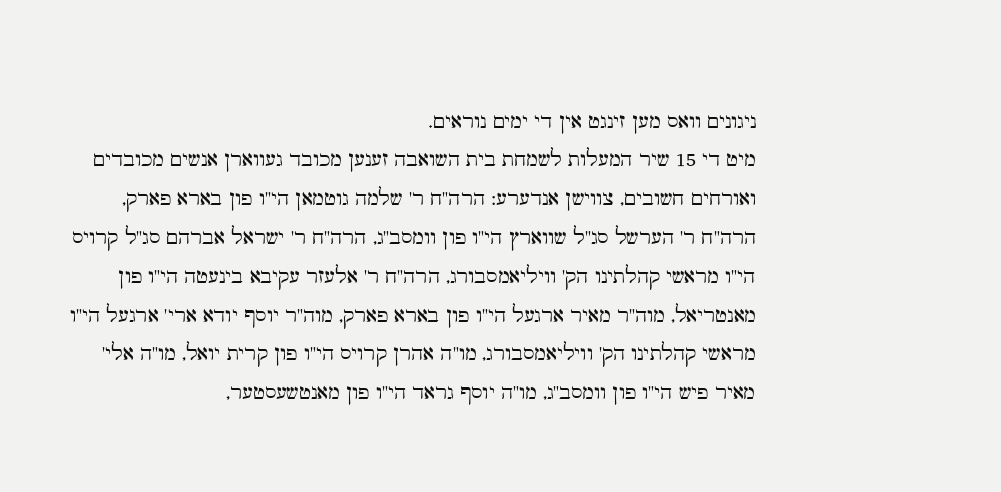ניגונים וואס מען זינגט אין די ימים נוראים.
מיט די 15 שיר המעלות לשמחת בית השואבה זענען מכובד געווארן אנשים מכובדים ואורחים חשובים, צווישן אנדערע: הרה"ח ר' שלמה גוטמאן הי"ו פון בארא פארק, הרה"ח ר' הערשל סג"ל שווארץ הי"ו פון וומסב"ג, הרה"ח ר' ישראל אברהם סג"ל קרויס הי"ו מראשי קהלתינו הק' וויליאמסבורג, הרה"ח ר' אלעזר עקיבא בינעטה הי"ו פון מאנטריאל, מוה"ר מאיר ארגעל הי"ו פון בארא פארק, מוה"ר יוסף יודא ארי' ארגעל הי"ו מראשי קהלתינו הק' וויליאמסבורג, מו"ה אהרן קרויס הי"ו פון קרית יואל, מו"ה אלי' מאיר פיש הי"ו פון וומסב"ג, מו"ה יוסף גראד הי"ו פון מאנטשעסטער,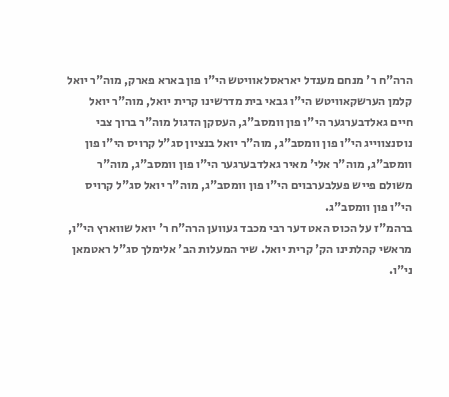הרה"ח ר' מנחם מענדל יאראסלאוויטש הי"ו פון בארא פארק, מוה"ר יואל קלמן הערשקאוויטש הי"ו גבאי בית מדרשינו קרית יואל, מוה"ר יואל חיים גאלדבערגער הי"ו פון וומסב"ג, העסקן הדגול מוה"ר ברוך צבי נוסנצווייג הי"ו פון וומסב"ג, מוה"ר יואל בנציון סג"ל קרויס הי"ו פון וומסב"ג, מוה"ר אלי' מאיר גאלדבערגער הי"ו פון וומסב"ג, מוה"ר משולם פייש פעלבערבוים הי"ו פון וומסב"ג, מוה"ר יואל סג"ל קרויס הי"ו פון וומסב"ג.
ברהמ"ז על הכוס האט דער רבי מכבד געווען הרה"ח ר' יואל שווארץ הי"ו, מראשי קהלתינו הק' קרית יואל. שיר המעלות הב' אלימלך סג"ל ראטמאן ני"ו.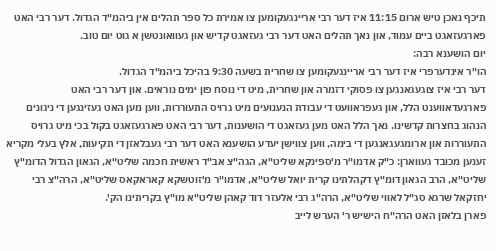תיכף נאכן טיש ארום 11:15 איז דער רבי אריינגעקומען צו אמירת כל ספר תהלים אין ביהמ"ד הגדול. דער רבי האט פארגעזאגט ביים עמוד, און נאך תהלים האט דער רבי געזאגט קדיש און געוואונטשן א גוט יום טוב.
יום הושענא רבה:
הו"ר אינדערפרי איז דער רבי אריינגעקומען צו שחרית בשעה 9:30 בהיכל ביהמ"ד הגדול.
דער רבי איז צוגעגאנגען צו פסוקי דזמרה און שחרית, מיט די נוסח פון ימים נוראים. און דער רבי האט פארגעדאווענט הלל, און געפראוועט די עבודת הנענועים מיט גרויס התעוררות, ווען מען האט געזינגען די ניגונים הנהוג בחצרות קדשינו. נאך הלל האט מען געזאגט די הושענות, דער רבי האט פארגעזאגט בקול בכי מיט גרויס התעוררות און ארומגעגאנגען די בימה, ווען צווישן יעדע הושענא האט דער רבי געבלאזן די תקיעות, אלץ בעלי מקריא זענען מכובד געווארן: כ"ק אדמו"ר מ'ספינקא שליט"א, הגה"צ אב"ד ראשית חכמה שליט"א, הגאון הגדול הדומ"ץ שליט"א, הרב הגאון דומ"ץ דקהלתינו קרית יואל שליט"א, אדמו"ר מ'זוטשקא קאראקאס שליט"א, הרה"צ רבי יחזקאל שרגא סג"ל לאווי שליט"א, הרה"ג רבי אלעזר דוד קאהן שליט"א מו"ץ בקריתינו הק'.
פארן בלאזן האט הרה"ח הישיש ר' הערש לייב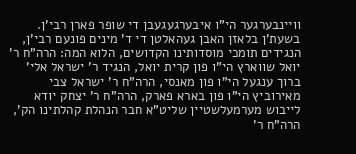וויינבערגער הי"ו איבערגעגעבן די שופר פארן רבי'ן. בשעת'ן בלאזן האבן געהאלטן די ד' מינים פונעם רבי'ן, הנגידים תומכי מוסדותינו הקדושים, הלוא המה: הרה"ח ר' יואל שווארץ הי"ו פון קרית יואל, הנגיד ר' ישראל אלי' ברוך ענגעל הי"ו פון מאנסי, הרה"ח ר' ישראל צבי מאירוביץ הי"ו פון בארא פארק, הרה"ח ר' יצחק יודא לייבוש מערמעלשטיין שליט"א חבר הנהלת קהלתינו הק', הרה"ח ר'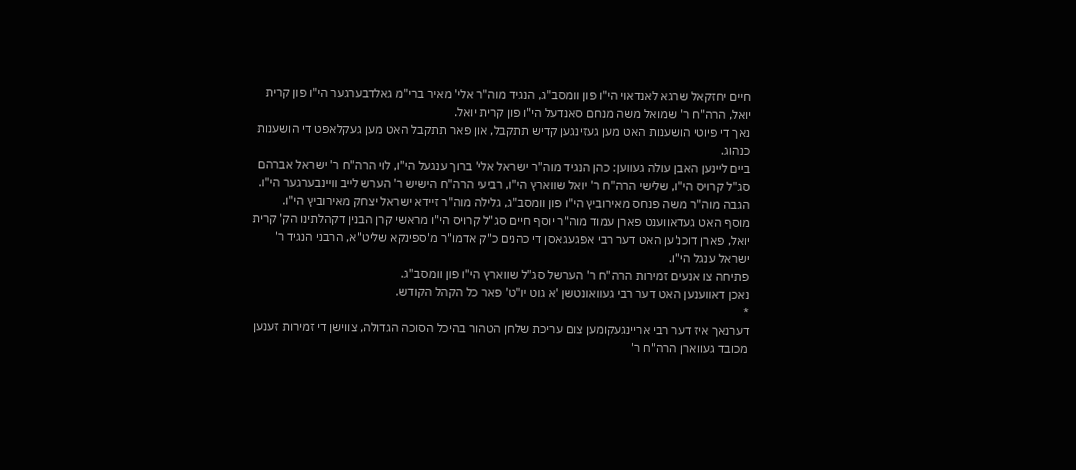חיים יחזקאל שרגא לאנדאוי הי"ו פון וומסב"ג, הנגיד מוה"ר אלי' מאיר ברי"מ גאלדבערגער הי"ו פון קרית יואל, הרה"ח ר' שמואל משה מנחם סאנדעל הי"ו פון קרית יואל.
נאך די פיוטי הושענות האט מען געזינגען קדיש תתקבל, און פאר תתקבל האט מען געקלאפט די הושענות כנהוג.
ביים ליינען האבן עולה געווען: כהן הנגיד מוה"ר ישראל אלי' ברוך ענגעל הי"ו, לוי הרה"ח ר' ישראל אברהם סג"ל קרויס הי"ו, שלישי הרה"ח ר' יואל שווארץ הי"ו, רביעי הרה"ח הישיש ר' הערש לייב וויינבערגער הי"ו. הגבה מוה"ר משה פנחס מאירוביץ הי"ו פון וומסב"ג, גלילה מוה"ר זיידא ישראל יצחק מאירוביץ הי"ו.
מוסף האט געדאווענט פארן עמוד מוה"ר יוסף חיים סג"ל קרויס הי"ו מראשי קרן הבנין דקהלתינו הק' קרית יואל, פארן דוכנ'ען האט דער רבי אפגעגאסן די כהנים כ"ק אדמו"ר מ'ספינקא שליט"א, הרבני הנגיד ר' ישראל ענגל הי"ו.
פתיחה צו אנעים זמירות הרה"ח ר' הערשל סג"ל שווארץ הי"ו פון וומסב"ג.
נאכן דאווענען האט דער רבי געוואונטשן 'א גוט יו"ט' פאר כל הקהל הקודש.
*
דערנאך איז דער רבי אריינגעקומען צום עריכת שלחן הטהור בהיכל הסוכה הגדולה, צווישן די זמירות זענען מכובד געווארן הרה"ח ר'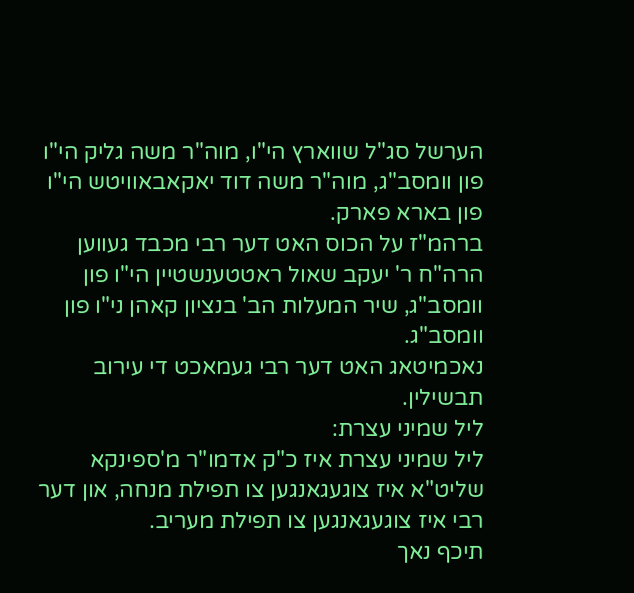הערשל סג"ל שווארץ הי"ו, מוה"ר משה גליק הי"ו פון וומסב"ג, מוה"ר משה דוד יאקאבאוויטש הי"ו פון בארא פארק.
ברהמ"ז על הכוס האט דער רבי מכבד געווען הרה"ח ר' יעקב שאול ראטטענשטיין הי"ו פון וומסב"ג, שיר המעלות הב' בנציון קאהן ני"ו פון וומסב"ג.
נאכמיטאג האט דער רבי געמאכט די עירוב תבשילין.
ליל שמיני עצרת:
ליל שמיני עצרת איז כ"ק אדמו"ר מ'ספינקא שליט"א איז צוגעגאנגען צו תפילת מנחה, און דער רבי איז צוגעגאנגען צו תפילת מעריב.
תיכף נאך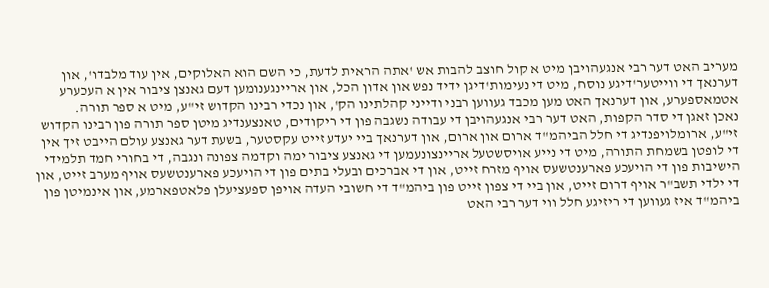מעריב האט דער רבי אנגעהויבן מיט א קול חוצב להבות אש 'אתה הראית לדעת, כי השם הוא האלוקים, אין עוד מלבדו', און דערנאך די ווייטער'דיגע נוסח, מיט די נעימות'דיגן ידיד נפש און אדון הכל, און אריינגענומען דעם גאנצן ציבור אין א העכערע אטמאספערע, און דערנאך האט מען מכבד געווען רבני ודייני קהלתינו הק', און נכדי רבינו הקדוש זי"ע, מיט א ספר תורה.
נאכן זאגן די סדר הקפות, האט דער רבי אנגעהויבן די עבודה נשגבה פון די ריקודים, טאנצענדיג מיטן ספר תורה פון רבינו הקדוש זי"ע, ארומלויפנדיג די חלל הביהמ"ד ארום און ארום, און דערנאך ביי יעדע זייט עקסטער, בשעת דער גאנצע עולם הייבט זיך אין די לופטן בשמחת התורה, מיט די נייע אויסשטעל אריינצונעמען די גאנצע ציבור ימה וקדמה צפונה ונגבה, די בחורי חמד תלמידי הישיבות פון די הויעכע פארענטשעס אויף מזרח זייט, און די אברכים ובעלי בתים פון די הויעכע פארענטשעס אויף מערב זייט, און די ילדי תשב"ר אויף דרום זייט, און ביי די צפון זייט פון ביהמ"ד די חשובי העדה אויפן ספעציעלן פלאטפארמע, און אינמיטן פון ביהמ"ד איז געווען די ריזיגע חלל ווי דער רבי האט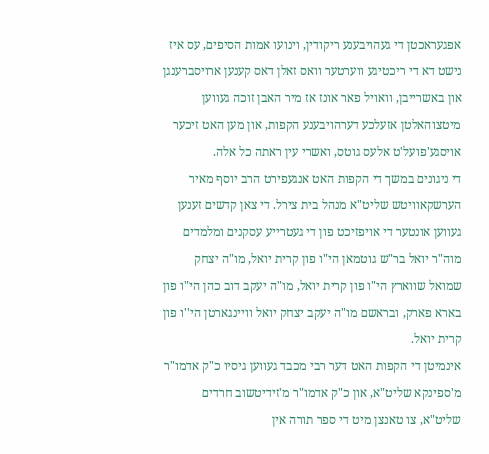אפגעראכטן די געהויבענע ריקודין, וינועו אמות הסיפים, עס איז נישט דא די ריכטיגע ווערטער וואס זאלן דאס קענען ארויסברענגן און באשרייבן, וואויל פאר אונז אז מיר האבן זוכה געווען מיטצוהאלטן אזעלכע דערהויבענע הקפות, און מען האט זיכער אויסגע'פועל'ט אלעס גוטס, ואשרי עין ראתה כל אלה.
די ניגונים במשך די הקפות האט אנגעפירט הרב יוסף מאיר הערשקאוויטש שליט"א מנהל בית צירל. די צאן קדשים זענען געווען אונטער די אויפזיכט פון די געטרייע עסקנים ומלמדים מוה"ר יואל בר"ש גוטמאן הי"ו פון קרית יואל, מו"ה יצחק שמואל שווארץ הי"ו פון קרית יואל, מו"ה יעקב דוב כהן הי"ו פון בארא פארק, ובראשם מו"ה יעקב יצחק יואל וויינגארטן הי''ו פון קרית יואל.
אינמיטן די הקפות האט דער רבי מכבד געווען גיסיו כ"ק אדמו"ר מ'ספינקא שליט"א, און כ"ק אדמו"ר מ'זידיטשוב חרדים שליט"א, צו טאנצן מיט די ספר תורה אין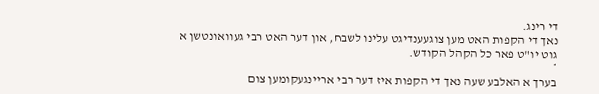די רינג.
נאך די הקפות האט מען צוגעענדיגט עלינו לשבח, און דער האט רבי געוואונטשן א גוט יו"ט פאר כל הקהל הקודש.
*
בערך א האלבע שעה נאך די הקפות איז דער רבי אריינגעקומען צום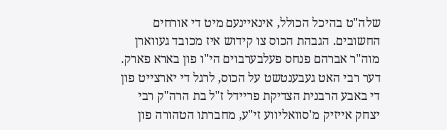שלה"ט בהיכל הכולל, אינאיינעם מיט די אורחים החשובים. הגבהת הכוס צו קידוש איז מכובד געווארן מוה"ר אברהם פנחס פעלבערבוים הי"ו פון בארא פארק.
דער רבי האט געבענטשט על הכוס, לרגל די יארצייט פון די באבע הרבנית הצדיקת פריידל ז"ל בת הרה"ק רבי יצחק אייזיק מ'סוואליווע זי"ע, מחברתו הטהורה פון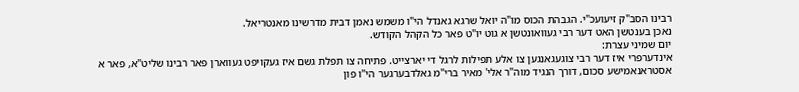רבינו הסב"ק זיעועכ"י. הגבהת הכוס מו"ה יואל שרגא גאנדל הי"ו משמש נאמן דבית מדרשינו מאנטריאל.
נאכן בענטשן האט דער רבי געוואונטשן א גוט יו"ט פאר כל הקהל הקודש.
יום שמיני עצרת:
אינדערפרי איז דער רבי צוגעגאנגען צו אלע תפילות לרגל די יארצייט. פתיחה צו תפלת גשם איז געקויפט געווארן פאר רבינו שליט"א, פאר א אסטראנאמישע סכום, דורך הנגיד מוה"ר אלי' מאיר ברי"מ גאלדבערגער הי"ו פון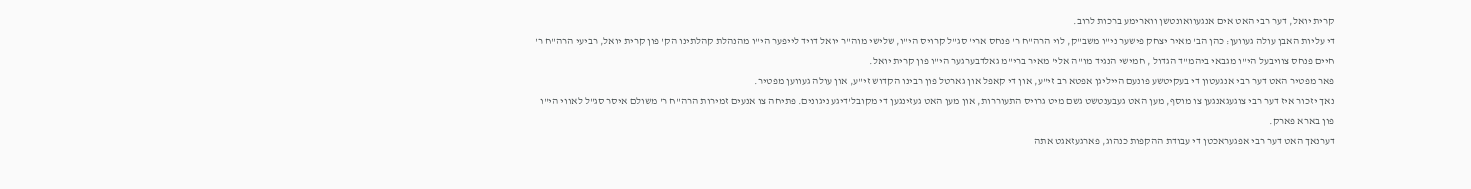קרית יואל, דער רבי האט אים אנגעוואונטשן ווארימע ברכות לרוב.
די עליות האבן עולה געווען: כהן הב' מאיר יצחק פישער ני"ו משב"ק, לוי הרה"ח ר' פנחס ארי' סג"ל קרויס הי"ו, שלישי מוה"ר יואל דויד לייפער הי"ו מהנהלת קהלתינו הק' פון קרית יואל, רביעי הרה"ח ר' חיים פנחס צוויבעל הי"ו מגבאי ביהמ"ד הגדול , חמישי הנגיד מו"ה אלי' מאיר ברי"מ גאלדבערגער הי"ו פון קרית יואל.
פאר מפטיר האט דער רבי אנגעטון די בעקיטשע פונעם הייליגן אפטא רב זי"ע, און די קאפל און גארטל פון רבינו הקדוש זי"ע, און עולה געווען מפטיר.
נאך יזכור איז דער רבי צוגעגאנגען צו מוסף, מען האט געבענטשט גשם מיט גרויס התעוררות, און מען האט געזינגען די מקובל'דיגע ניגונים. פתיחה צו אנעים זמירות הרה"ח ר' משולם איסר סג"ל לאווי הי"ו פון בארא פארק.
דערנאך האט דער רבי אפגעראכטן די עבודת ההקפות כנהוג, פארגעזאגט אתה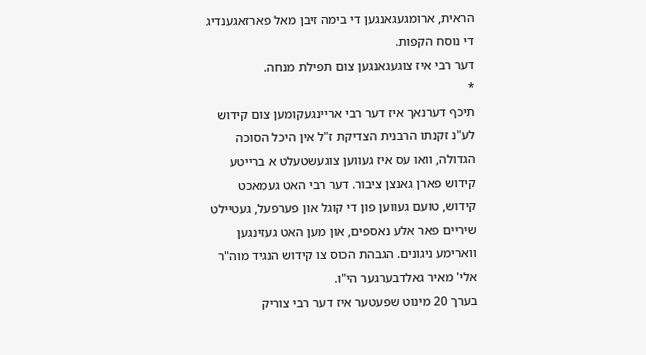הראית, ארומגעגאנגען די בימה זיבן מאל פארזאגענדיג די נוסח הקפות.
דער רבי איז צוגעגאנגען צום תפילת מנחה.
*
תיכף דערנאך איז דער רבי אריינגעקומען צום קידוש לע"נ זקנתו הרבנית הצדיקת ז"ל אין היכל הסוכה הגדולה, וואו עס איז געווען צוגעשטעלט א ברייטע קידוש פארן גאנצן ציבור. דער רבי האט געמאכט קידוש, טועם געווען פון די קוגל און פערפעל, געטיילט שיריים פאר אלע נאספים, און מען האט געזינגען ווארימע ניגונים. הגבהת הכוס צו קידוש הנגיד מוה"ר אלי' מאיר גאלדבערגער הי"ו.
בערך 20 מינוט שפעטער איז דער רבי צוריק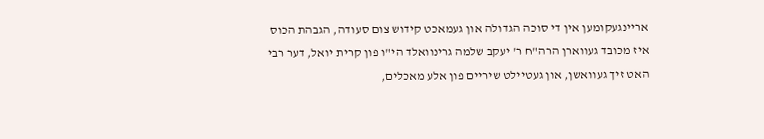אריינגעקומען אין די סוכה הגדולה און געמאכט קידוש צום סעודה, הגבהת הכוס איז מכובד געווארן הרה"ח ר' יעקב שלמה גרינוואלד הי"ו פון קרית יואל, דער רבי האט זיך געוואשן, און געטיילט שיריים פון אלע מאכלים,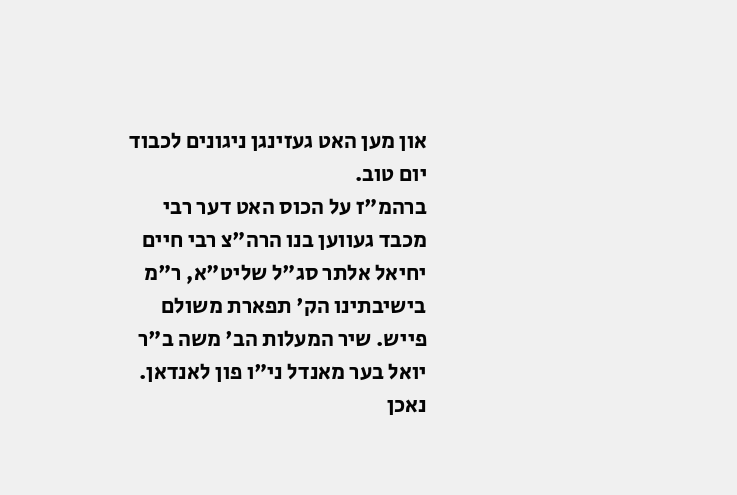און מען האט געזינגן ניגונים לכבוד יום טוב.
ברהמ"ז על הכוס האט דער רבי מכבד געווען בנו הרה"צ רבי חיים יחיאל אלתר סג"ל שליט"א, ר"מ בישיבתינו הק' תפארת משולם פייש. שיר המעלות הב' משה ב"ר יואל בער מאנדל ני"ו פון לאנדאן.
נאכן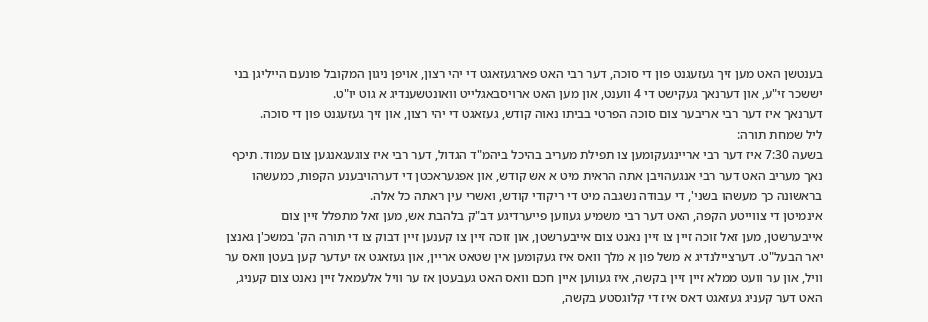בענטשן האט מען זיך געזעגנט פון די סוכה, דער רבי האט פארגעזאגט די יהי רצון, אויפן ניגון המקובל פונעם הייליגן בני יששכר זי"ע, און דערנאך געקישט די 4 ווענט, און מען האט ארויסבאגלייט וואונטשענדיג א גוט יו"ט.
דערנאך איז דער רבי אריבער צום סוכה הפרטי בביתו נאוה קודש, געזאגט די יהי רצון, און זיך געזעגנט פון די סוכה.
ליל שמחת תורה:
בשעה 7:30 איז דער רבי אריינגעקומען צו תפילת מעריב בהיכל ביהמ"ד הגדול, דער רבי איז צוגעגאנגען צום עמוד. תיכף נאך מעריב האט דער רבי אנגעהויבן אתה הראית מיט א אש קודש, און אפגעראכטן די דערהויבענע הקפות, כמעשהו בראשונה כך מעשהו בשני', די עבודה נשגבה מיט די ריקודי קודש, ואשרי עין ראתה כל אלה.
אינמיטן די צווייטע הקפה, האט דער רבי משמיע געווען פייערדיגע דב"ק בלהבת אש, מען זאל מתפלל זיין צום אייבערשטן, מען זאל זוכה זיין צו זיין נאנט צום אייבערשטן, און זוכה זיין צו קענען זיין דבוק צו די תורה הק' במשכ'ן גאנצן יאר הבעל"ט. דערציילנדיג א משל פון א מלך וואס איז געקומען אין שטאט אריין, און געזאגט אז יעדער קען בעטן וואס ער וויל, און ער וועט ממלא זיין זיין בקשה, איז געווען איין חכם וואס האט געבעטן אז ער וויל אלעמאל זיין נאנט צום קעניג, האט דער קעניג געזאגט דאס איז די קלוגסטע בקשה,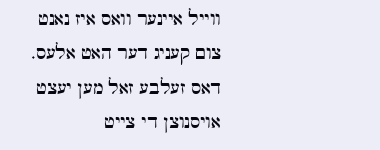ווייל איינער וואס איז נאנט צום קעניג דער האט אלעס. דאס זעלבע זאל מען יעצט אויסנוצן די צייט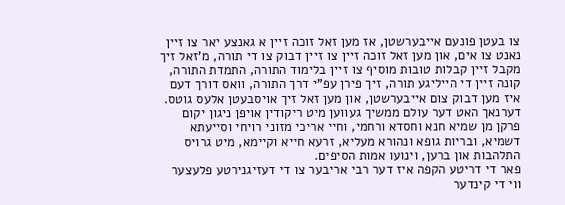צו בעטן פונעם אייבערשטן, אז מען זאל זוכה זיין א גאנצע יאר צו זיין נאנט צו אים, און מען זאל זוכה זיין צו זיין דבוק צו די תורה, מ'זאל זיך מקבל זיין קבלות טובות מוסיף צו זיין בלימוד התורה, התמדת התורה, קונה זיין די הייליגע תורה, זיך פירן עפ"י דרך התורה, וואס דורך דעם איז מען דבוק צום אייבערשטן, און מען זאל זיך אויסבעטן אלעס גוטס.
דערנאך האט דער עולם ממשיך געווען מיט ריקודין אויפן ניגון יקום פרקן מן שמיא חנא וחסדא ורחמי, וחיי אריכי מזוני רויחי וסייעתא דשמיא, ובריות גופא ונהורא מעליא, זרעא חייא וקיימא, מיט גרויס התלהבות און ברען, וינועו אמות הסיפים.
פאר די דריטע הקפה איז דער רבי אריבער צו די דעזיגנירטע פלעצער ווי די קינדער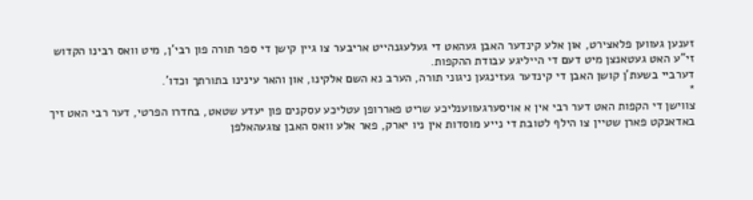זענען געווען פלאצירט, און אלע קינדער האבן געהאט די געלעגנהייט אריבער צו גיין קישן די ספר תורה פון רבי'ן, מיט וואס רבינו הקדוש זי"ע האט געטאנצן מיט דעם די הייליגע עבודת ההקפות.
דערביי בשעת'ן קושן האבן די קינדער געזינגען ניגוני תורה, הערב נא השם אלקינו, און והאר עינינו בתורתך וכדו'.
*
צווישן די הקפות האט דער רבי אין א אויסערגעווענליכע שריט פאררופן עטליכע עסקנים פון יעדע שטאט, בחדרו הפרטי, דער רבי האט זיך באדאנקט פארן שטיין צו הילף לטובת די נייע מוסדות אין ניו יארק, פאר אלע וואס האבן צוגעהאלפן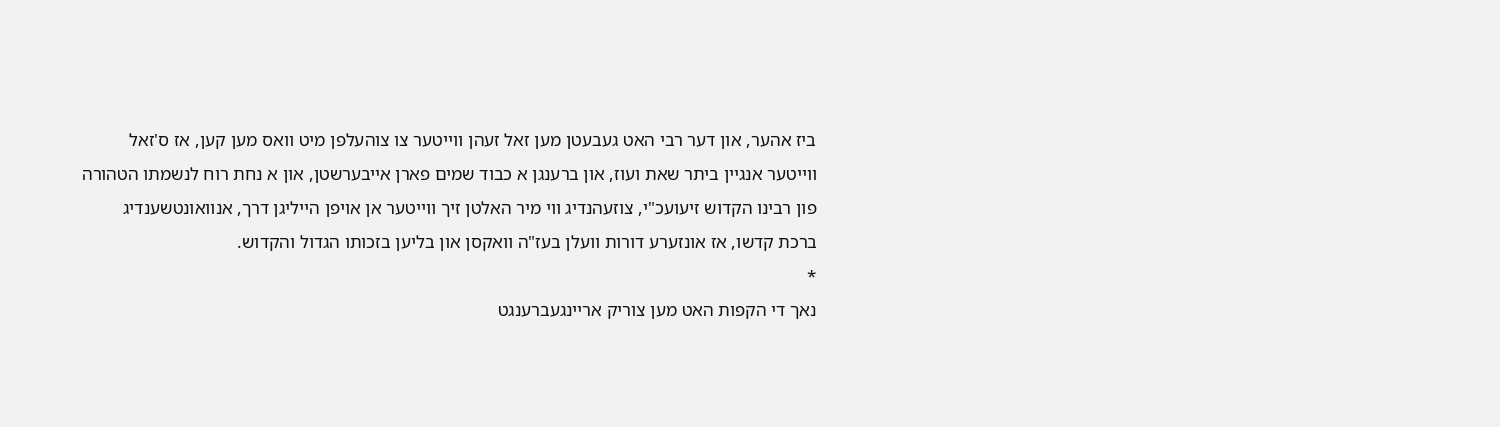ביז אהער, און דער רבי האט געבעטן מען זאל זעהן ווייטער צו צוהעלפן מיט וואס מען קען, אז ס'זאל ווייטער אנגיין ביתר שאת ועוז, און ברענגן א כבוד שמים פארן אייבערשטן, און א נחת רוח לנשמתו הטהורה פון רבינו הקדוש זיעועכ"י, צוזעהנדיג ווי מיר האלטן זיך ווייטער אן אויפן הייליגן דרך, אנוואונטשענדיג ברכת קדשו, אז אונזערע דורות וועלן בעז"ה וואקסן און בליען בזכותו הגדול והקדוש.
*
נאך די הקפות האט מען צוריק אריינגעברענגט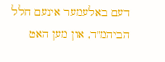דעם באלעמער אינעם חלל הביהמ"ד, און מען האט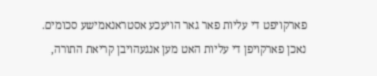פארקויפט די עליות פאר גאר הויעכע אסטראנאמישע סכומים.
נאכן פארקויפן די עליות האט מען אנגעהויבן קריאת התורה,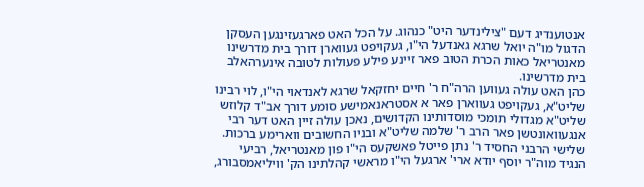אנטוענדיג דעם "צילינדער היט" כנהוג. על הכל האט פארגעזינגען העסקן הדגול מו"ה יואל שרגא גאנדעל הי"ו, געקויפט געווארן דורך בית מדרשינו מאנטריאל כאות הכרת הטוב פאר זיינע פילע פעולות לטובה אינערהאלב בית מדרשינו.
כהן האט עולה געווען הרה"ח ר' חיים יחזקאל שרגא לאנדאוי הי"ו, לוי רבינו שליט"א, געקויפט געווארן פאר א אסטראנאמישע סומע דורך אב"ד קלוזש שליט"א מגדולי תומכי מוסדותינו הקדושים, נאכן עולה זיין האט דער רבי אנגעוואונטשן פאר הרב ר' שלמה שליט"א ובניו החשובים ווארימע ברכות. שלישי הרבני החסיד ר' נתן פייטל פאשקעס הי"ו פון מאנטריאל, רביעי הנגיד מוה"ר יוסף יודא ארי' ארגעל הי"ו מראשי קהלתינו הק' וויליאמסבורג,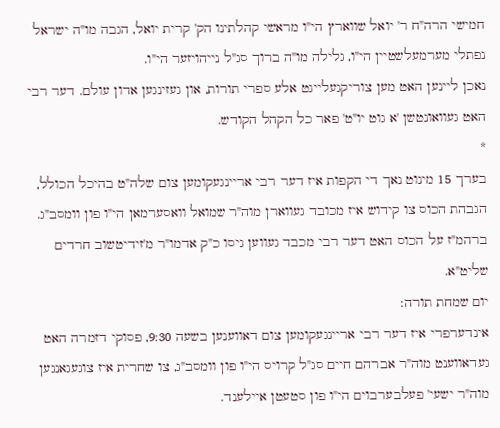חמישי הרה"ח ר' יואל שווארץ הי"ו מראשי קהלתינו הק' קרית יואל, הגבה מו"ה ישראל נפתלי מערמעלשטיין הי"ו, גלילה מו"ה ברוך סג"ל נייהויזער הי"ו.
נאכן ליינען האט מען צוריקגעלייגט אלע ספרי תורות, און געזינגען אדון עולם. דער רבי האט געוואונטשן 'א גוט יו"ט' פאר כל הקהל הקודש.
*
בערך 15 מינוט נאך די הקפות איז דער רבי אריינגעקומען צום שלה"ט בהיכל הכולל, הגבהת הכוס צו קידוש איז מכובד געווארן מוה"ר שמואל וואסערמאן הי"ו פון וומסב"ג. ברהמ"ז על הכוס האט דער רבי מכבד געווען גיסו כ"ק אדמו"ר מ'זידיטשוב חרדים שליט"א.
יום שמחת תורה:
אינדערפרי איז דער רבי אריינגעקומען צום דאווענען בשעה 9:30, פסוקי דזמרה האט געדאווענט מוה"ר אברהם חיים סג"ל קרויס הי"ו פון וומסב"ג, צו שחרית איז צוגעגאנגען מוה"ר ישעי' פעלבערבוים הי"ו פון סטעטן איילענד.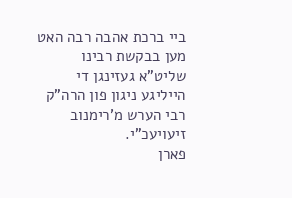ביי ברכת אהבה רבה האט מען בבקשת רבינו שליט"א געזינגן די הייליגע ניגון פון הרה"ק רבי הערש מ'רימנוב זיעויעכ"י.
פארן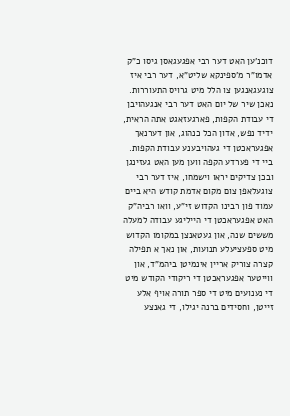דוכנ'ען האט דער רבי אפגעגאסן גיסו כ"ק אדמו"ר מ'ספינקא שליט"א, דער רבי איז צוגעגאנגען צו הלל מיט גרויס התעוררות.
נאכן שיר של יום האט דער רבי אנגעהויבן די עבודת הקפות, פארגעזאגט אתה הראית, ידיד נפש, אדון הכל כנהוג, און דערנאך אפגעראכטן די געהויבענע עבודת הקפות.
ביי די פערדע הקפה ווען מען האט געזינגן ובכן צדיקים יראו וישמחו, איז דער רבי צוגעלאפן צום מקום אדמת קודש היא ביים עמוד פון רבינו הקדוש זי"ע, וואו רביה"ק האט אפגעראכטן די הייליגע עבודה למעלה מששים שנה, און געטאנצן במקומו הקדוש מיט ספעציעלע תנועות, און נאך א תפילה קצרה צוריק אריין אינמיטן ביהמ"ד, און ווייטער אפגעראכטן די ריקודי הקודש מיט די נענועים מיט די ספר תורה אויף אלע זייטן, וחסידים ברנה יגילו, די גאנצע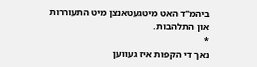ביהמ"ד האט מיטגעטאנצן מיט התעוררות און התלהבות.
*
נאך די הקפות איז געווען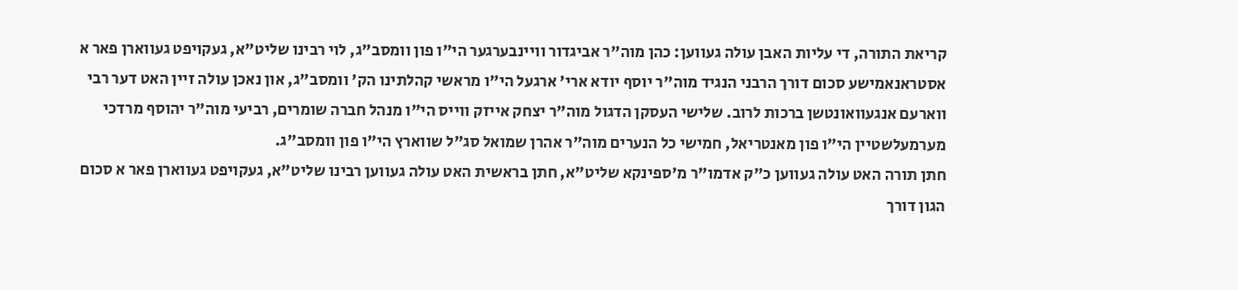קריאת התורה, די עליות האבן עולה געווען: כהן מוה"ר אביגדור וויינבערגער הי"ו פון וומסב"ג, לוי רבינו שליט"א, געקויפט געווארן פאר א אסטראנאמישע סכום דורך הרבני הנגיד מוה"ר יוסף יודא ארי' ארגעל הי"ו מראשי קהלתינו הק' וומסב"ג, און נאכן עולה זיין האט דער רבי ווארעם אנגעוואונטשן ברכות לרוב. שלישי העסקן הדגול מוה"ר יצחק אייזק ווייס הי"ו מנהל חברה שומרים, רביעי מוה"ר יהוסף מרדכי מערמעלשטיין הי"ו פון מאנטריאל, חמישי כל הנערים מוה"ר אהרן שמואל סג"ל שווארץ הי"ו פון וומסב"ג.
חתן תורה האט עולה געווען כ"ק אדמו"ר מ'ספינקא שליט"א, חתן בראשית האט עולה געווען רבינו שליט"א, געקויפט געווארן פאר א סכום הגון דורך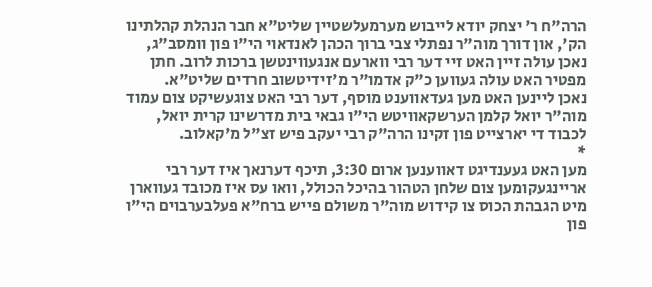הרה"ח ר' יצחק יודא לייבוש מערמעלשטיין שליט"א חבר הנהלת קהלתינו הק', און דורך מוה"ר נפתלי צבי ברוך הכהן לאנדאוי הי"ו פון וומסב"ג, נאכן עולה זיין האט זיי דער רבי ווארעם אנגעווינטשן ברכות לרוב. חתן מפטיר האט עולה געווען כ"ק אדמו"ר מ'זידיטשוב חרדים שליט"א.
נאכן ליינען האט מען געדאווענט מוסף, דער רבי האט צוגעשיקט צום עמוד מוה"ר יואל קלמן הערשקאוויטש הי"ו גבאי בית מדרשינו קרית יואל, לכבוד די יארצייט פון זקינו הרה"ק רבי יעקב פיש זצ"ל מ'קאלוב.
*
מען האט געענדיגט דאווענען ארום 3:30, תיכף דערנאך איז דער רבי אריינגעקומען צום שלחן הטהור בהיכל הכולל, וואו עס איז מכובד געווארן מיט הגבהת הכוס צו קידוש מוה"ר משולם פייש ברח"א פעלבערבוים הי"ו פון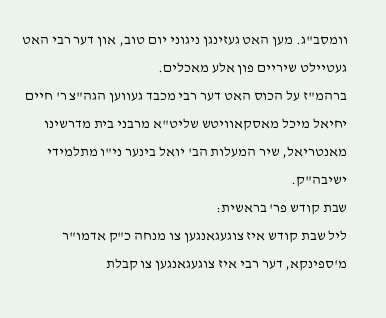וומסב"ג. מען האט געזינגן ניגוני יום טוב, און דער רבי האט געטיילט שיריים פון אלע מאכלים.
ברהמ"ז על הכוס האט דער רבי מכבד געווען הגה"צ ר' חיים יחיאל מיכל מאסקאוויטש שליט"א מרבני בית מדרשינו מאנטריאל, שיר המעלות הב' יואל בינער ני"ו מתלמידי ישיבה"ק.
שבת קודש פר' בראשית:
ליל שבת קודש איז צוגעגאנגען צו מנחה כ"ק אדמו"ר מ'ספינקא, דער רבי איז צוגעגאנגען צו קבלת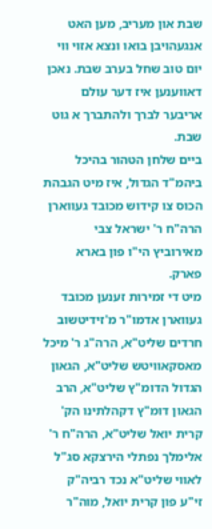שבת און מעריב, מען האט אנגעהויבן בואו ונצא אזוי ווי יום טוב שחל בערב שבת. נאכן דאווענען איז דער עולם אריבער לברך ולהתברך א גוט שבת.
ביים שלחן הטהור בהיכל ביהמ"ד הגדול, איז מיט הגבהת הכוס צו קידוש מכובד געווארן הרה"ח ר' ישראל צבי מאירוביץ הי"ו פון בארא פארק.
מיט די זמירות זענען מכובד געווארן אדמו"ר מ'זידיטשוב חרדים שליט"א, הרה"ג ר' מיכל מאסקאוויטש שליט"א, הגאון הגדול הדומ"ץ שליט"א, הרב הגאון דומ"ץ דקהלתינו הק' קרית יואל שליט"א, הרה"ח ר' אלימלך נפתלי הירצקא סג"ל לאווי שליט"א נכד רביה"ק זי"ע פון קרית יואל, מוה"ר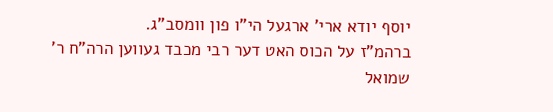יוסף יודא ארי' ארגעל הי"ו פון וומסב"ג.
ברהמ"ז על הכוס האט דער רבי מכבד געווען הרה"ח ר' שמואל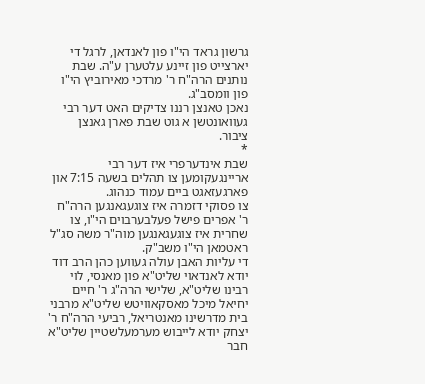גרשון גראד הי"ו פון לאנדאן, לרגל די יארצייט פון זיינע עלטערן ע"ה. שבת נותנים הרה"ח ר' מרדכי מאירוביץ הי"ו פון וומסב"ג.
נאכן טאנצן רננו צדיקים האט דער רבי געוואונטשן א גוט שבת פארן גאנצן ציבור.
*
שבת אינדערפרי איז דער רבי אריינגעקומען צו תהלים בשעה 7:15 און פארגעזאגט ביים עמוד כנהוג.
צו פסוקי דזמרה איז צוגעגאנגען הרה"ח ר' אפרים פישל פעלבערבוים הי"ו, צו שחרית איז צוגעגאנגען מוה"ר משה סג"ל ראטמאן הי"ו משב"ק.
די עליות האבן עולה געווען כהן הרב דוד יודא לאנדאוי שליט"א פון מאנסי, לוי רבינו שליט"א, שלישי הרה"ג ר' חיים יחיאל מיכל מאסקאוויטש שליט"א מרבני בית מדרשינו מאנטריאל, רביעי הרה"ח ר' יצחק יודא לייבוש מערמעלשטיין שליט"א חבר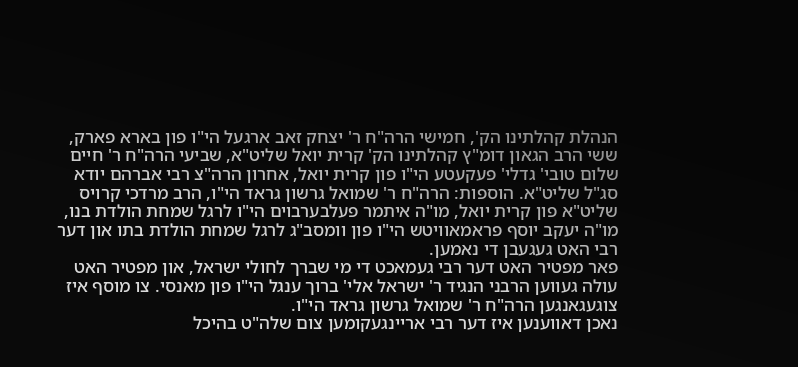הנהלת קהלתינו הק', חמישי הרה"ח ר' יצחק זאב ארגעל הי"ו פון בארא פארק, ששי הרב הגאון דומ"ץ קהלתינו הק' קרית יואל שליט"א, שביעי הרה"ח ר' חיים שלום טובי' גדלי' פעקעטע הי"ו פון קרית יואל, אחרון הרה"צ רבי אברהם יודא סג"ל שליט"א. הוספות: הרה"ח ר' שמואל גרשון גראד הי"ו, הרב מרדכי קרויס שליט"א פון קרית יואל, מו"ה איתמר פעלבערבוים הי"ו לרגל שמחת הולדת בנו, מו"ה יעקב יוסף פראמאוויטש הי"ו פון וומסב"ג לרגל שמחת הולדת בתו און דער רבי האט געגעבן די נאמען.
פאר מפטיר האט דער רבי געמאכט די מי שברך לחולי ישראל, און מפטיר האט עולה געווען הרבני הנגיד ר' ישראל אלי' ברוך ענגל הי"ו פון מאנסי. צו מוסף איז צוגעגאנגען הרה"ח ר' שמואל גרשון גראד הי"ו.
נאכן דאווענען איז דער רבי אריינגעקומען צום שלה"ט בהיכל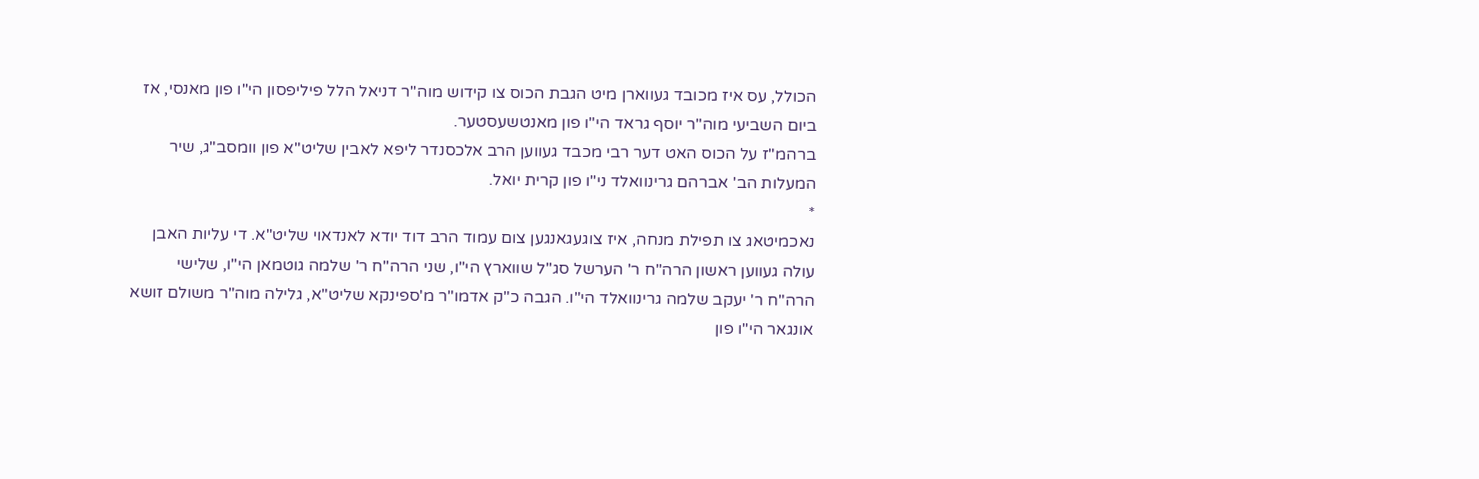הכולל, עס איז מכובד געווארן מיט הגבת הכוס צו קידוש מוה"ר דניאל הלל פיליפסון הי"ו פון מאנסי, אז ביום השביעי מוה"ר יוסף גראד הי"ו פון מאנטשעסטער.
ברהמ"ז על הכוס האט דער רבי מכבד געווען הרב אלכסנדר ליפא לאבין שליט"א פון וומסב"ג, שיר המעלות הב' אברהם גרינוואלד ני"ו פון קרית יואל.
*
נאכמיטאג צו תפילת מנחה, איז צוגעגאנגען צום עמוד הרב דוד יודא לאנדאוי שליט"א. די עליות האבן עולה געווען ראשון הרה"ח ר' הערשל סג"ל שווארץ הי"ו, שני הרה"ח ר' שלמה גוטמאן הי"ו, שלישי הרה"ח ר' יעקב שלמה גרינוואלד הי"ו. הגבה כ"ק אדמו"ר מ'ספינקא שליט"א, גלילה מוה"ר משולם זושא אונגאר הי"ו פון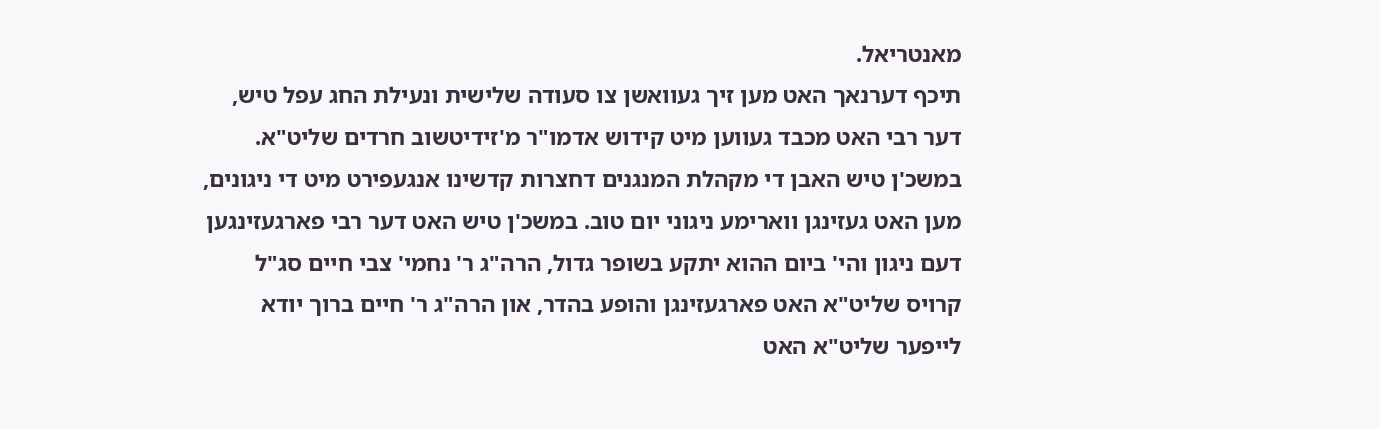מאנטריאל.
תיכף דערנאך האט מען זיך געוואשן צו סעודה שלישית ונעילת החג עפל טיש, דער רבי האט מכבד געווען מיט קידוש אדמו"ר מ'זידיטשוב חרדים שליט"א.
במשכ'ן טיש האבן די מקהלת המנגנים דחצרות קדשינו אנגעפירט מיט די ניגונים, מען האט געזינגן ווארימע ניגוני יום טוב. במשכ'ן טיש האט דער רבי פארגעזינגען דעם ניגון והי' ביום ההוא יתקע בשופר גדול, הרה"ג ר' נחמי' צבי חיים סג"ל קרויס שליט"א האט פארגעזינגן והופע בהדר, און הרה"ג ר' חיים ברוך יודא לייפער שליט"א האט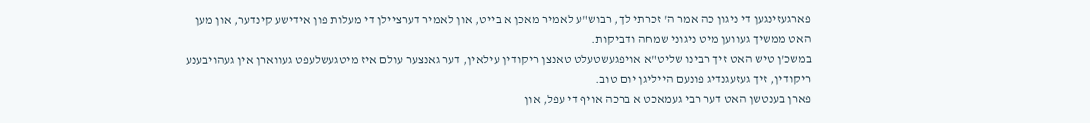פארגעזינגען די ניגון כה אמר ה' זכרתי לך, רבוש"ע לאמיר מאכן א בייט, און לאמיר דערציילן די מעלות פון אידישע קינדער, און מען האט ממשיך געווען מיט ניגוני שמחה ודביקות.
במשכ'ן טיש האט זיך רבינו שליט"א אויפגעשטעלט טאנצן ריקודין עילאין, דער גאנצער עולם איז מיטגעשלעפט געווארן אין געהויבענע ריקודין, זיך געזעגנדיג פונעם הייליגן יום טוב.
פארן בענטשן האט דער רבי געמאכט א ברכה אויף די עפל, און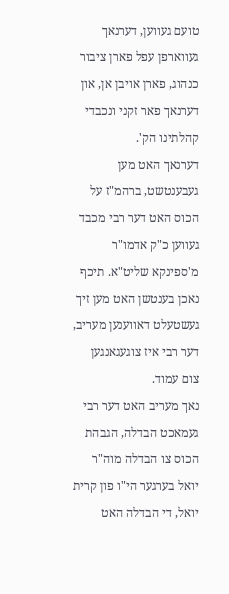טועם געווען, דערנאך געווארפן עפל פארן ציבור כנהוג, פארן אויבן אן, און דערנאך פאר זקני ונכבדי קהלתינו הק'.
דערנאך האט מען געבענטשט, ברהמ"ז על הכוס האט דער רבי מכבד געווען כ"ק אדמו"ר מ'ספינקא שליט"א. תיכף נאכן בענטשן האט מען זיך געשטעלט דאווענען מעריב, דער רבי איז צוגעגאנגען צום עמוד.
נאך מעריב האט דער רבי געמאכט הבדלה, הגבהת הכוס צו הבדלה מוה"ר יואל בערגער הי"ו פון קרית יואל, די הבדלה האט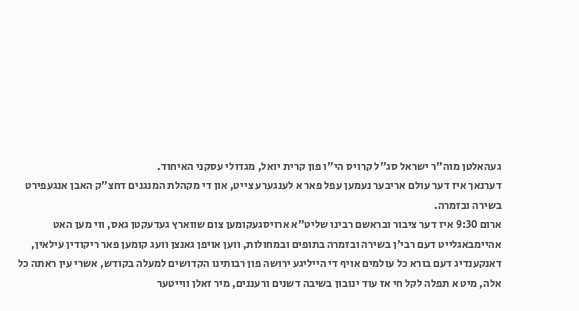געהאלטן מוה"ר ישראל סג"ל קרויס הי"ו פון קרית יואל, מגדולי עסקני האיחוד.
דערנאך איז דער עולם אריבער נעמען עפל פאר א לענגערע צייט, און די מקהלת המנגנים דחצ"ק האבן אנגעפירט בשירה ובזמרה.
ארום 9:30 איז דער ציבור ובראשם רבינו שליט"א ארויסגעקומען צום שווארץ געדעקטן גאס, ווי מען האט אהיימבאגלייט דעם רבי'ן בשירה ובזמרה בתופים ובמחולות, ווען אויפן גאנצן וועג קומען פאר ריקודין עילאין, דאנקענדיג דעם בורא כל עולמים אויף די הייליגע ירושה פון רבותינו הקדושים למעלה בקודש, אשרי עין ראתה כל אלה, מיט א תפלה לקל חי אז עוד ינובון בשיבה דשנים ורעננים, מיר זאלן ווייטער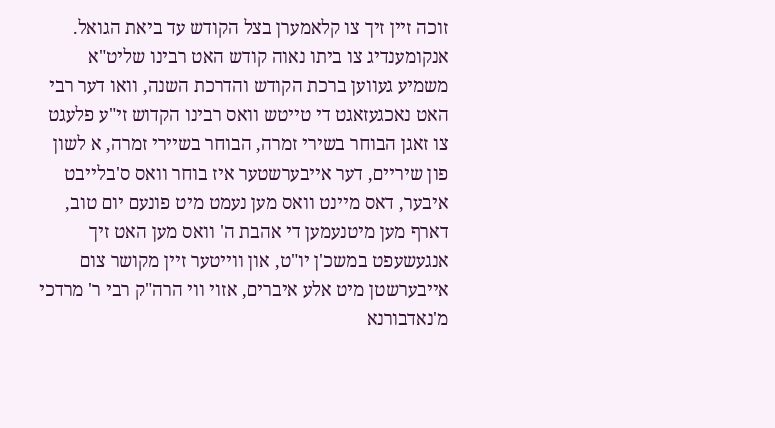זוכה זיין זיך צו קלאמערן בצל הקודש עד ביאת הגואל.
אנקומענדיג צו ביתו נאוה קודש האט רבינו שליט"א משמיע געווען ברכת הקודש והדרכת השנה, וואו דער רבי האט נאכגעזאגט די טייטש וואס רבינו הקדוש זי"ע פלעגט צו זאגן הבוחר בשירי זמרה, הבוחר בשיירי זמרה, א לשון פון שיריים, דער אייבערשטער איז בוחר וואס ס'בלייבט איבער, דאס מיינט וואס מען נעמט מיט פונעם יום טוב, דארף מען מיטנעמען די אהבת ה' וואס מען האט זיך אנגעשעפט במשכ'ן יו"ט, און ווייטער זיין מקושר צום אייבערשטן מיט אלע איברים, אזוי ווי הרה"ק רבי ר' מרדכי מ'נאדבורנא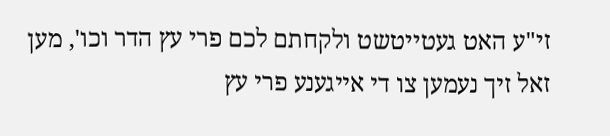זי"ע האט געטייטשט ולקחתם לכם פרי עץ הדר וכו', מען זאל זיך נעמען צו די אייגענע פרי עץ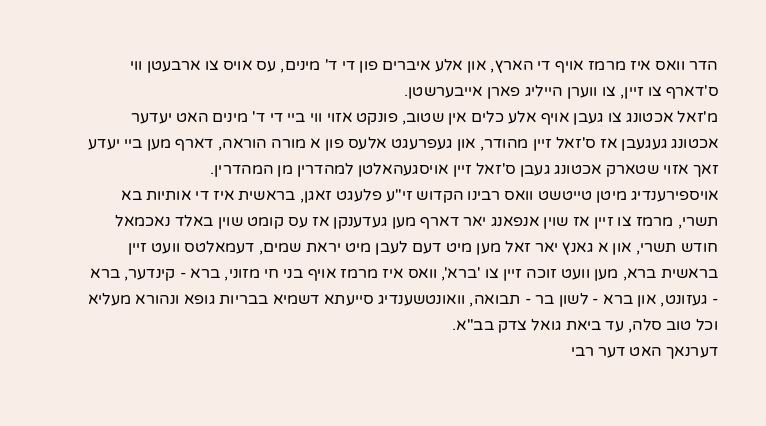הדר וואס איז מרמז אויף די הארץ, און אלע איברים פון די ד' מינים, עס אויס צו ארבעטן ווי ס'דארף צו זיין, צו ווערן הייליג פארן אייבערשטן.
מ'זאל אכטונג צו געבן אויף אלע כלים אין שטוב, פונקט אזוי ווי ביי די ד' מינים האט יעדער אכטונג געגעבן אז ס'זאל זיין מהודר, און געפרעגט אלעס פון א מורה הוראה, דארף מען ביי יעדע זאך אזוי שטארק אכטונג געבן ס'זאל זיין אויסגעהאלטן למהדרין מן המהדרין.
אויספירענדיג מיטן טייטשט וואס רבינו הקדוש זי"ע פלעגט זאגן, בראשית איז די אותיות בא תשרי, מרמז צו זיין אז שוין אנפאנג יאר דארף מען געדענקן אז עס קומט שוין באלד נאכמאל חודש תשרי, און א גאנץ יאר זאל מען מיט דעם לעבן מיט יראת שמים, דעמאלטס וועט זיין בראשית ברא, מען וועט זוכה זיין צו 'ברא', וואס איז מרמז אויף בני חי מזוני, ברא - קינדער, ברא - געזונט, און ברא - לשון בר - תבואה, וואונטשענדיג סייעתא דשמיא בבריות גופא ונהורא מעליא וכל טוב סלה, עד ביאת גואל צדק בב"א.
דערנאך האט דער רבי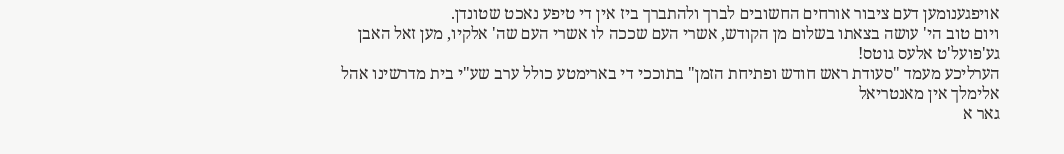אויפגענומען דעם ציבור אורחים החשובים לברך ולהתברך ביז אין די טיפע נאכט שטונדן.
ויום טוב הי' עושה בצאתו בשלום מן הקודש, אשרי העם שככה לו אשרי העם שה' אלקיו, מען זאל האבן גע'פועל'ט אלעס גוטס!
הערליכע מעמד "סעודת ראש חודש ופתיחת הזמן" בתוככי די בארימטע כולל ערב שע"י בית מדרשינו אהל אלימלך אין מאנטריאל
גאר א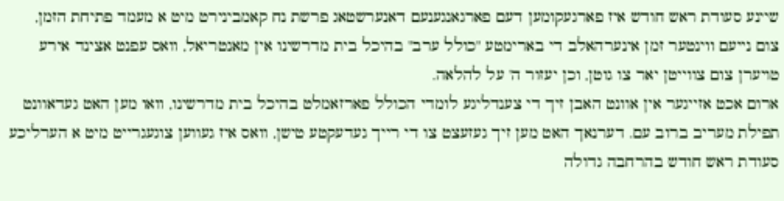שיינע סעודת ראש חודש איז פארגעקומען דעם פארגאנגענעם דאנערשטאג פרשת נח קאמבינירט מיט א מעמד פתיחת הזמן, צום נייעם ווינטער זמן אינערהאלב די בארימטע "כולל ערב" בהיכל בית מדרשינו אין מאנטריאל, וואס עפנט אצינד אירע טויערן צום צווייטן יאר צו גוטן, וכן יעזור ה' על להלאה.
ארום אכט אזייגער אין אוונט האבן זיך די צענדליגע לומדי הכולל פארזאמלט בהיכל בית מדרשינו, וואו מען האט געדאוונט תפילת מעריב ברוב עם. דערנאך האט מען זיך געזעצט צו די רייך געדעקטע טישן, וואס איז געווען צוגעגרייט מיט א הערליכע סעודת ראש חודש בהרחבה גדולה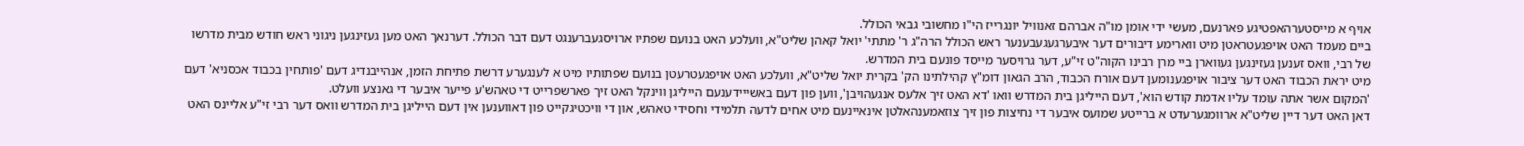אויף א מייסטערהאפטיגע פארנעם, מעשי ידי אומן מו"ה אברהם זאנוויל יונגרייז הי"ו מחשובי גבאי הכולל.
ביים מעמד האט אויפגעטראטן מיט ווארימע דיבורים דער איבערגעגעבענער ראש הכולל הרה"ג ר' מתתי' יואל קאהן שליט"א, וועלכע האט בנועם שפתיו ארויסגעברענגט דעם דבר הכולל. דערנאך האט מען געזינגען ניגוני ראש חודש מבית מדרשו של רבי, וואס זענען געזינגען געווארן ביי מרן רבינו הקוה"ט זי"ע, דער גרויסער מייסד פונעם בית המדרש.
מיט יראת הכבוד האט דער ציבור אויפגענומען דעם אורח הכבוד, הרב הגאון דומ"ץ קהילתינו הק' בקרית יואל שליט"א, וועלכע האט אויפגעטרעטן בנועם שפתותיו מיט א לענגערע דרשת פתיחת הזמן, אנהייבנדיג דעם 'פותחין בכבוד אכסניא' דעם 'המקום אשר אתה עומד עליו אדמת קודש הוא', דעם הייליגן בית המדרש וואו 'דא האט זיך אלעס אנגעהויבן', ווען פון דעם באשייידענעם הייליגן ווינקל האט זיך פארשפרייט די טאהש'ע פייער איבער די גאנצע וועלט.
דאן האט דער דיין שליט"א ארוומגערעדט א ברייטע שמועס איבער די נחיצות פון זיך צוזאמענהאלטן אינאיינעם מיט אחים לדעה תלמידי וחסידי טאהש, און די וויכטיגקייט פון דאווענען אין דעם הייליגן בית המדרש וואס דער רבי זי"ע אליינס האט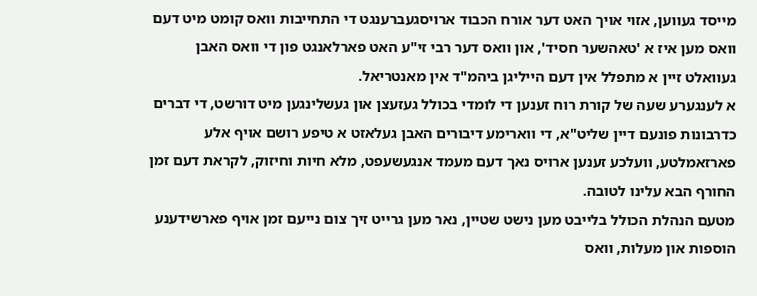מייסד געווען, אזוי אויך האט דער אורח הכבוד ארויסגעברענגט די התחייבות וואס קומט מיט דעם וואס מען איז א 'טאהשער חסיד', און וואס דער רבי זי"ע האט פארלאנגט פון די וואס האבן געוואלט זיין א מתפלל אין דעם הייליגן ביהמ"ד אין מאנטריאל.
א לענגערע שעה של קורת רוח זענען די לומדי בכולל געזעצן און געשלינגען מיט דורשט, די דברים כדרבונות פונעם דיין שליט"א, די ווארימע דיבורים האבן געלאזט א טיפע רושם אויף אלע פארזאמלטע, וועלכע זענען ארויס נאך דעם מעמד אנגעשעפט, מלא חיות וחיזוק, לקראת דעם זמן החורף הבא עלינו לטובה.
מטעם הנהלת הכולל בלייבט מען נישט שטיין, נאר מען גרייט זיך צום נייעם זמן אויף פארשידענע הוספות און מעלות, וואס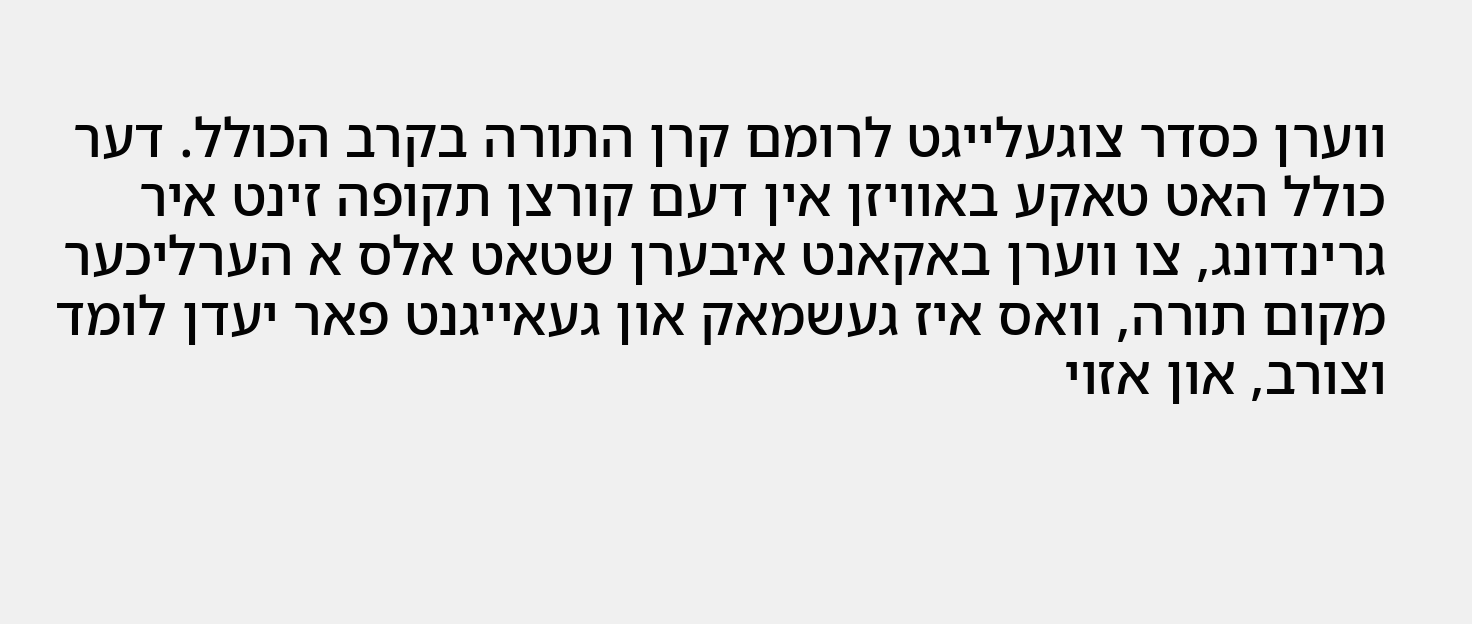ווערן כסדר צוגעלייגט לרומם קרן התורה בקרב הכולל. דער כולל האט טאקע באוויזן אין דעם קורצן תקופה זינט איר גרינדונג, צו ווערן באקאנט איבערן שטאט אלס א הערליכער מקום תורה, וואס איז געשמאק און געאייגנט פאר יעדן לומד וצורב, און אזוי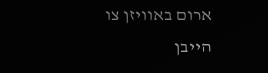ארום באוויזן צו הייבן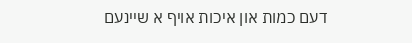דעם כמות און איכות אויף א שיינעם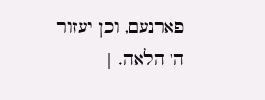פארנעם, וכן יעזור ה' הלאה. |